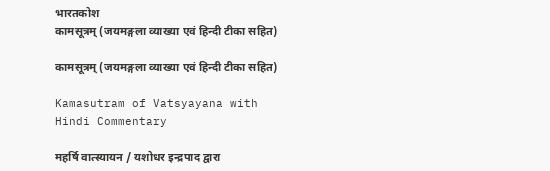भारतकोश
कामसूत्रम् (जयमङ्गला व्याख्या एवं हिन्दी टीका सहित)

कामसूत्रम् (जयमङ्गला व्याख्या एवं हिन्दी टीका सहित)

Kamasutram of Vatsyayana with Hindi Commentary

महर्षि वात्स्यायन / यशोधर इन्द्रपाद द्वारा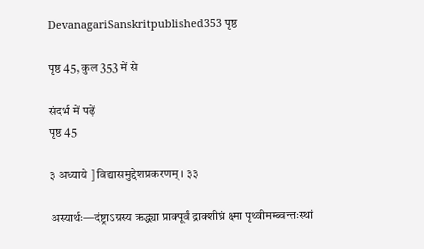DevanagariSanskritpublished353 पृष्ठ

पृष्ठ 45, कुल 353 में से

संदर्भ में पढ़ें
पृष्ठ 45

३ अध्याये ] विद्यासमुद्देशप्रकरणम् । ३३

अस्यार्थः—दंष्ट्राऽग्रस्य ऋद्ध्या प्राक्पूर्वं द्राक्शीघ्रं क्ष्मा पृथ्वीमम्ब्वन्तःस्थां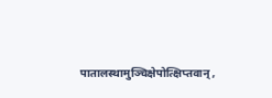पातालस्थामुञ्चिक्षेपोत्क्षिप्तवान् ,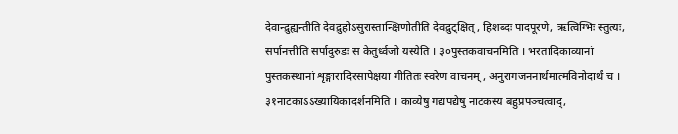देवान्द्रुह्यन्तीति देवद्रुहोऽसुरास्तान्क्षिणोतीति देवद्रुट्‌क्षित् , हिशब्दः पादपूरणे, ऋत्विग्भिः स्तुत्यः, सर्पानत्तीति सर्पादुरुडः स केतुर्ध्वजो यस्येति । ३०पुस्तकवाचनमिति । भरतादिकाव्यानां पुस्तकस्थानां शृङ्गारादिरसापेक्षया गीतितः स्वरेण वाचनम् , अनुरागजननार्थमात्मविनोदार्थं च । ३१नाटकाऽऽख्यायिकादर्शनमिति । काव्येषु गद्यपद्येषु नाटकस्य बहुप्रपञ्चत्वाद्,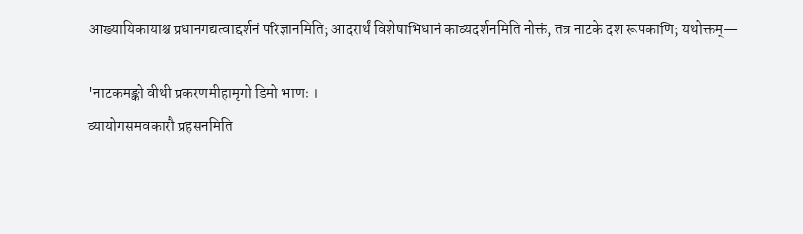आख्यायिकायाश्च प्रधानगद्यत्वाद्दर्शनं परिज्ञानमिति; आदरार्थं विशेषाभिधानं काव्यदर्शनमिति नोक्तं, तत्र नाटके दश रूपकाणि; यथोक्तम्—

'नाटकमङ्को वीथी प्रकरणमीहामृगो डिमो भाणः ।
व्यायोगसमवकारौ प्रहसनमिति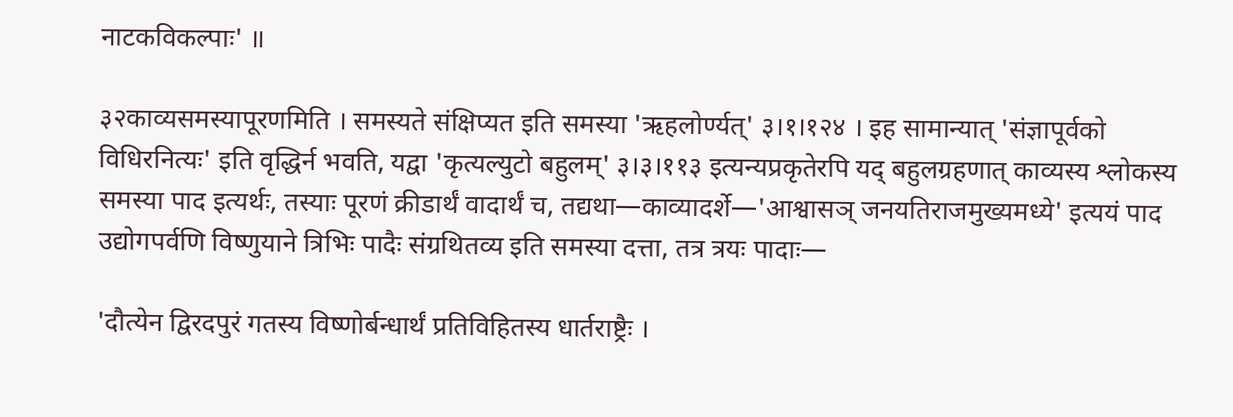नाटकविकल्पाः' ॥

३२काव्यसमस्यापूरणमिति । समस्यते संक्षिप्यत इति समस्या 'ऋहलोर्ण्यत्' ३।१।१२४ । इह सामान्यात् 'संज्ञापूर्वको विधिरनित्यः' इति वृद्धिर्न भवति, यद्वा 'कृत्यल्युटो बहुलम्' ३।३।११३ इत्यन्यप्रकृतेरपि यद् बहुलग्रहणात् काव्यस्य श्लोकस्य समस्या पाद इत्यर्थः, तस्याः पूरणं क्रीडार्थं वादार्थं च, तद्यथा—काव्यादर्शे—'आश्वासञ् जनयतिराजमुख्यमध्ये' इत्ययं पाद उद्योगपर्वणि विष्णुयाने त्रिभिः पादैः संग्रथितव्य इति समस्या दत्ता, तत्र त्रयः पादाः—

'दौत्येन द्विरदपुरं गतस्य विष्णोर्बन्धार्थं प्रतिविहितस्य धार्तराष्ट्रैः ।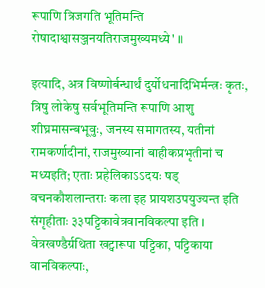रूपाणि त्रिजगति भूतिमन्ति रोषादाश्वासञ्जनयतिराजमुख्यमध्ये' ॥

इत्यादि, अत्र विष्णोर्बन्धार्थं दुर्योधनादिभिर्मन्त्रः कृतः, त्रिषु लोकेषु सर्वभूतिमन्ति रूपाणि आशु शीघ्रमासन्बभूवुः, जनस्य समागतस्य, यतीनां रामकर्णादीनां, राजमुख्यानां बाहीकप्रभृतीनां च मध्यइति; एताः प्रहेलिकाऽऽदयः षड् वचनकौशलान्तराः कला इह प्रायशउपयुज्यन्त इति संगृहीताः ३३पट्टिकावेत्रवानविकल्पा इति । वेत्रखण्डैर्ग्रथिता खट्वारूपा पट्टिका, पट्टिकाया वानविकल्पाः,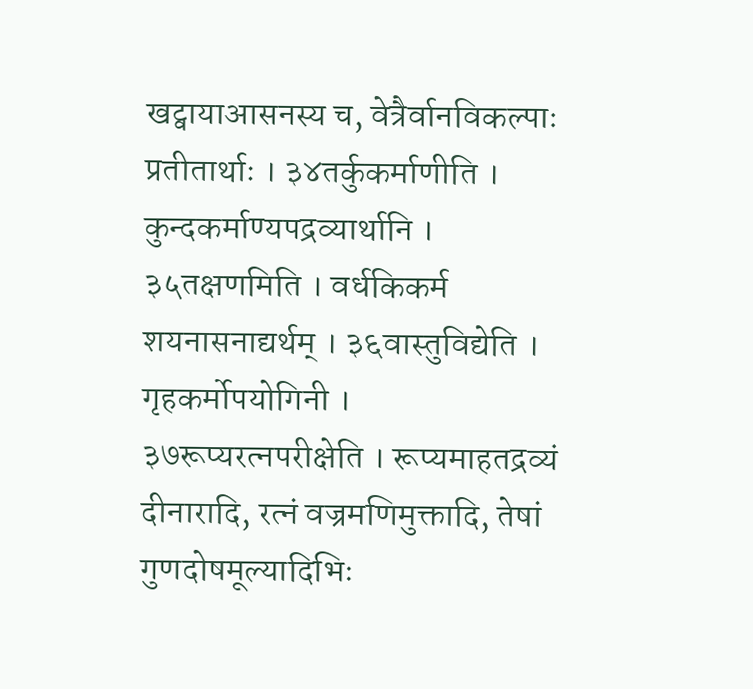खट्वायाआसनस्य च, वेत्रैर्वानविकल्पाः प्रतीतार्थाः । ३४तर्कुकर्माणीति । कुन्दकर्माण्यपद्रव्यार्थानि । ३५तक्षणमिति । वर्धकिकर्म शयनासनाद्यर्थम् । ३६वास्तुविद्येति । गृहकर्मोपयोगिनी । ३७रूप्यरत्नपरीक्षेति । रूप्यमाहतद्रव्यं दीनारादि, रत्नं वज्रमणिमुक्तादि, तेषां गुणदोषमूल्यादिभिः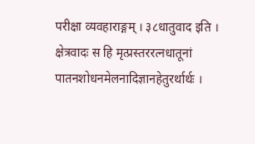परीक्षा व्यवहाराङ्गम् । ३८धातुवाद इति । क्षेत्रवादः स हि मृत्प्रस्तररत्नधातूनां पातनशोधनमेलनादिज्ञानहेतुरर्थार्थः ।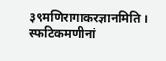३९मणिरागाकरज्ञानमिति । स्फटिकमणीनां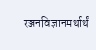रञ्जनविज्ञानमर्थार्थं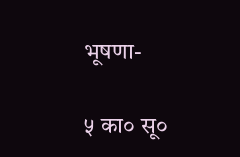भूषणा-

५ का० सू०